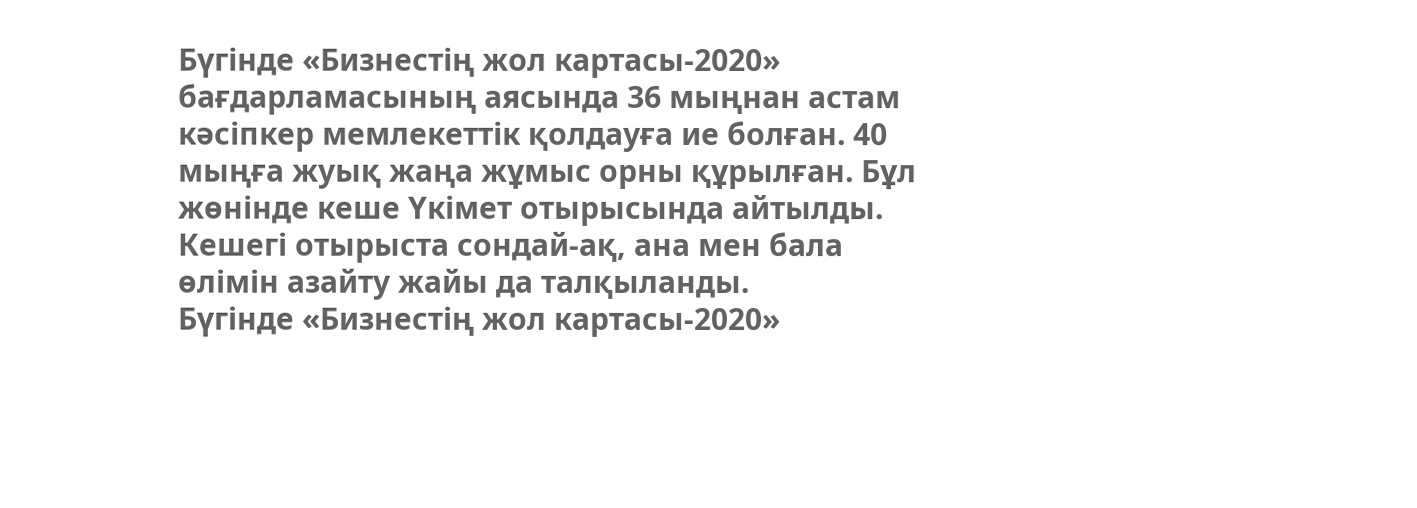Бүгінде «Бизнестің жол картасы-2020» бағдарламасының аясында 36 мыңнан астам кәсіпкер мемлекеттік қолдауға ие болған. 40 мыңға жуық жаңа жұмыс орны құрылған. Бұл жөнінде кеше Үкімет отырысында айтылды. Кешегі отырыста сондай-ақ, ана мен бала өлімін азайту жайы да талқыланды.
Бүгінде «Бизнестің жол картасы-2020»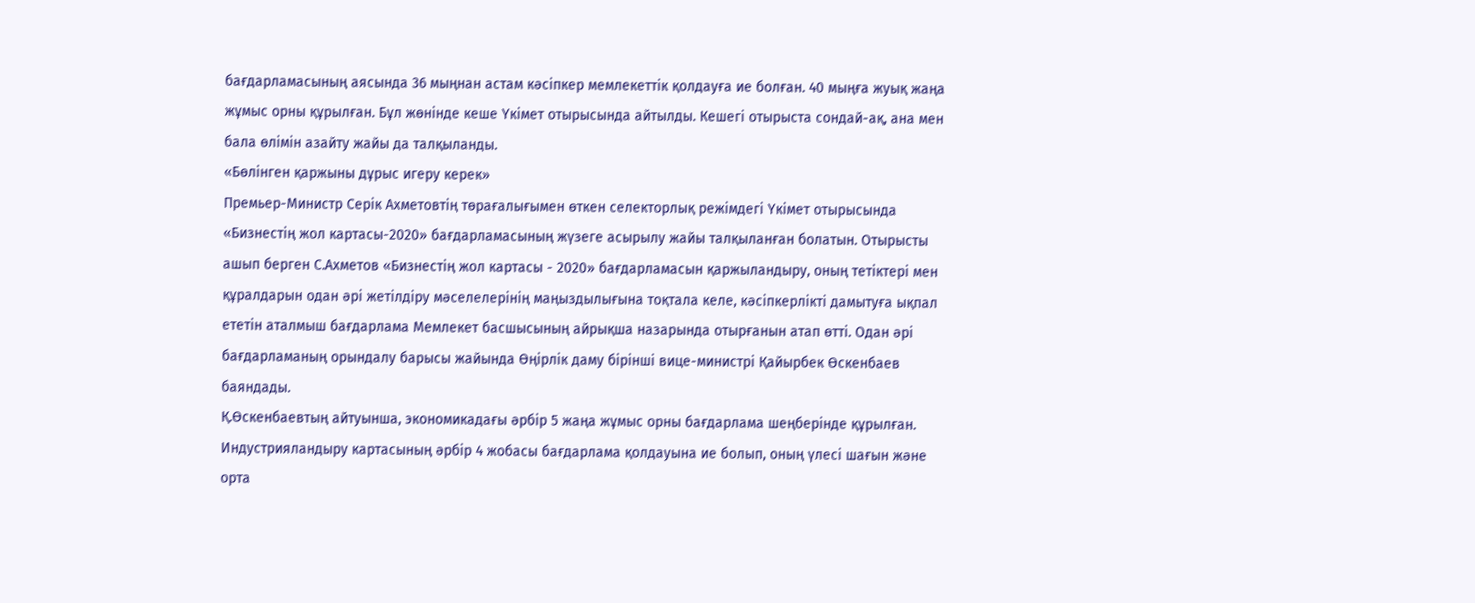бағдарламасының аясында 36 мыңнан астам кәсіпкер мемлекеттік қолдауға ие болған. 40 мыңға жуық жаңа жұмыс орны құрылған. Бұл жөнінде кеше Үкімет отырысында айтылды. Кешегі отырыста сондай-ақ, ана мен бала өлімін азайту жайы да талқыланды.
«Бөлінген қаржыны дұрыс игеру керек»
Премьер-Министр Серік Ахметовтің төрағалығымен өткен селекторлық режімдегі Үкімет отырысында «Бизнестің жол картасы-2020» бағдарламасының жүзеге асырылу жайы талқыланған болатын. Отырысты ашып берген С.Ахметов «Бизнестің жол картасы - 2020» бағдарламасын қаржыландыру, оның тетіктері мен құралдарын одан әрі жетілдіру мәселелерінің маңыздылығына тоқтала келе, кәсіпкерлікті дамытуға ықпал ететін аталмыш бағдарлама Мемлекет басшысының айрықша назарында отырғанын атап өтті. Одан әрі бағдарламаның орындалу барысы жайында Өңірлік даму бірінші вице-министрі Қайырбек Өскенбаев баяндады.
Қ.Өскенбаевтың айтуынша, экономикадағы әрбір 5 жаңа жұмыс орны бағдарлама шеңберінде құрылған. Индустрияландыру картасының әрбір 4 жобасы бағдарлама қолдауына ие болып, оның үлесі шағын және орта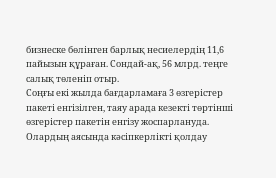бизнеске бөлінген барлық несиелердің 11,6 пайызын құраған. Сондай-ақ, 56 млрд. теңге салық төленіп отыр.
Соңғы екі жылда бағдарламаға 3 өзгерістер пакеті енгізілген, таяу арада кезекті төртінші өзгерістер пакетін енгізу жоспарлануда. Олардың аясында кәсіпкерлікті қолдау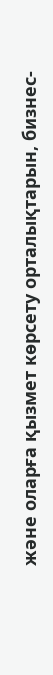және оларға қызмет көрсету орталықтарын, бизнес-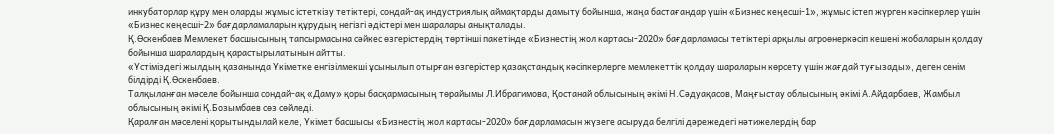инкубаторлар құру мен оларды жұмыс істеткізу тетіктері, сондай-ақ индустриялық аймақтарды дамыту бойынша, жаңа бастағандар үшін «Бизнес кеңесші-1», жұмыс істеп жүрген кәсіпкерлер үшін «Бизнес кеңесші-2» бағдарламаларын құрудың негізгі әдістері мен шаралары анықталады.
Қ.Өскенбаев Мемлекет басшысының тапсырмасына сәйкес өзгерістердің төртінші пакетінде «Бизнестің жол картасы-2020» бағдарламасы тетіктері арқылы агроөнеркәсіп кешені жобаларын қолдау бойынша шаралардың қарастырылатынын айтты.
«Үстіміздегі жылдың қазанында Үкіметке енгізілмекші ұсынылып отырған өзгерістер қазақстандық кәсіпкерлерге мемлекеттік қолдау шараларын көрсету үшін жағдай туғызады», деген сенім білдірді Қ.Өскенбаев.
Талқыланған мәселе бойынша сондай-ақ «Даму» қоры басқармасының төрайымы Л.Ибрагимова, Қостанай облысының әкімі Н.Сәдуақасов, Маңғыстау облысының әкімі А.Айдарбаев, Жамбыл облысының әкімі Қ.Бозымбаев сөз сөйледі.
Қаралған мәселені қорытындылай келе, Үкімет басшысы «Бизнестің жол картасы-2020» бағдарламасын жүзеге асыруда белгілі дәрежедегі нәтижелердің бар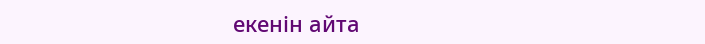екенін айта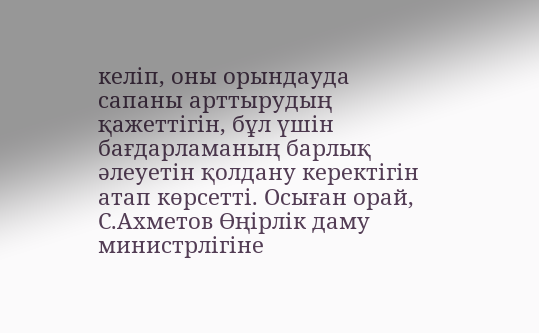келіп, оны орындауда сапаны арттырудың қажеттігін, бұл үшін бағдарламаның барлық әлеуетін қолдану керектігін атап көрсетті. Осыған орай, С.Ахметов Өңірлік даму министрлігіне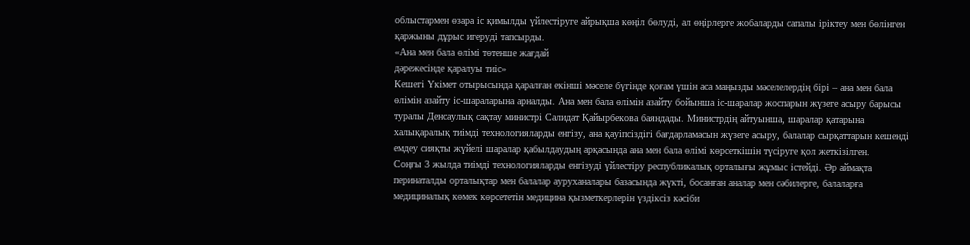облыстармен өзара іс қимылды үйлестіруге айрықша көңіл бөлуді, ал өңірлерге жобаларды сапалы іріктеу мен бөлінген қаржыны дұрыс игеруді тапсырды.
«Ана мен бала өлімі төтенше жағдай
дәрежесінде қаралуы тиіс»
Кешегі Үкімет отырысында қаралған екінші мәселе бүгінде қоғам үшін аса маңызды мәселелердің бірі – ана мен бала өлімін азайту іс-шараларына арналды. Ана мен бала өлімін азайту бойынша іс-шаралар жоспарын жүзеге асыру барысы туралы Денсаулық сақтау министрі Салидат Қайырбекова баяндады. Министрдің айтуынша, шаралар қатарына халықаралық тиімді технологияларды енгізу, ана қауіпсіздігі бағдарламасын жүзеге асыру, балалар сырқаттарын кешенді емдеу сияқты жүйелі шаралар қабылдаудың арқасында ана мен бала өлімі көрсеткішін түсіруге қол жеткізілген.
Соңғы 3 жылда тиімді технологияларды енгізуді үйлестіру республикалық орталығы жұмыс істейді. Әр аймақта перинаталды орталықтар мен балалар ауруханалары базасында жүкті, босанған аналар мен сәбилерге, балаларға медициналық көмек көрсететін медицина қызметкерлерін үздіксіз кәсіби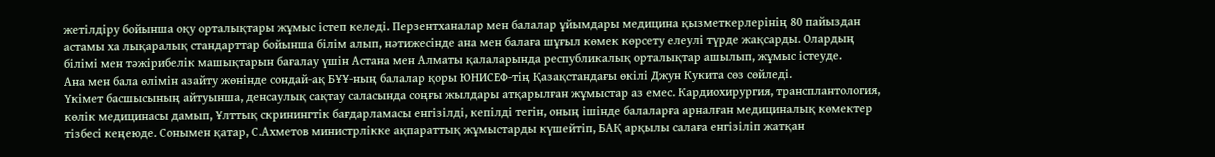жетілдіру бойынша оқу орталықтары жұмыс істеп келеді. Перзентханалар мен балалар ұйымдары медицина қызметкерлерінің 80 пайыздан астамы ха лықаралық стандарттар бойынша білім алып, нәтижесінде ана мен балаға шұғыл көмек көрсету елеулі түрде жақсарды. Олардың білімі мен тәжірибелік машықтарын бағалау үшін Астана мен Алматы қалаларында республикалық орталықтар ашылып, жұмыс істеуде.
Ана мен бала өлімін азайту жөнінде сондай-ақ БҰҰ-ның балалар қоры ЮНИСЕФ-тің Қазақстандағы өкілі Джун Кукита сөз сөйледі.
Үкімет басшысының айтуынша, денсаулық сақтау саласында соңғы жылдары атқарылған жұмыстар аз емес. Кардиохирургия, трансплантология, көлік медицинасы дамып, Ұлттық скринингтік бағдарламасы енгізілді, кепілді тегін, оның ішінде балаларға арналған медициналық көмектер тізбесі кеңеюде. Сонымен қатар, С.Ахметов министрлікке ақпараттық жұмыстарды күшейтіп, БАҚ арқылы салаға енгізіліп жатқан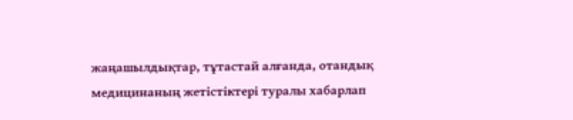жаңашылдықтар, тұтастай алғанда, отандық медицинаның жетістіктері туралы хабарлап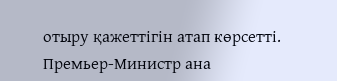отыру қажеттігін атап көрсетті.
Премьер-Министр ана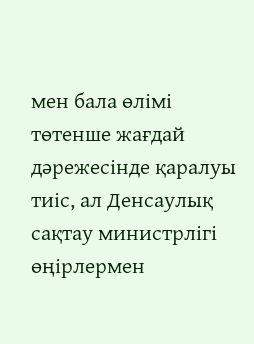мен бала өлімі төтенше жағдай дәрежесінде қаралуы тиіс, ал Денсаулық сақтау министрлігі өңірлермен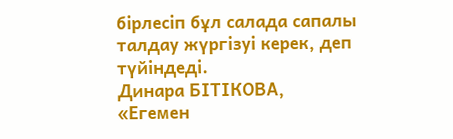бірлесіп бұл салада сапалы талдау жүргізуі керек, деп түйіндеді.
Динара БІТІКОВА,
«Егемен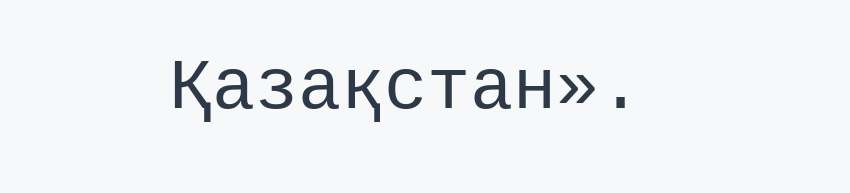Қазақстан».